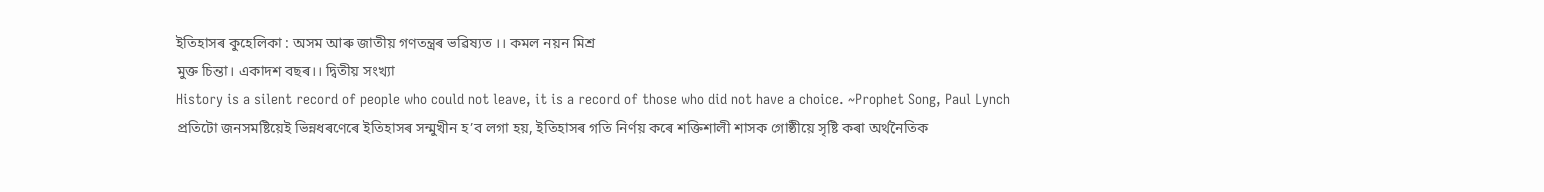ইতিহাসৰ কুহেলিকা : অসম আৰু জাতীয় গণতন্ত্ৰৰ ভৱিষ্যত ।। কমল নয়ন মিশ্ৰ
মুক্ত চিন্তা। একাদশ বছৰ।। দ্বিতীয় সংখ্যা
History is a silent record of people who could not leave, it is a record of those who did not have a choice. ~Prophet Song, Paul Lynch
প্ৰতিটো জনসমষ্টিয়েই ভিন্নধৰণেৰে ইতিহাসৰ সন্মুখীন হ’ব লগা হয়, ইতিহাসৰ গতি নিৰ্ণয় কৰে শক্তিশালী শাসক গোষ্ঠীয়ে সৃষ্টি কৰা অৰ্থনৈতিক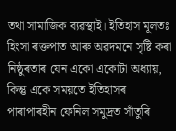তথা সামাজিক ব্যৱস্থাই। ইতিহাস মূলতঃ হিংসা ৰক্তপাত আৰু অৱদমনে সৃষ্টি কৰা নিষ্ঠুৰতাৰ যেন একো একোটা অধ্যায়, কিন্তু একে সময়তে ইতিহাসৰ পাৰাপাৰহীন ফেনিল সমুদ্ৰত সাঁতুৰি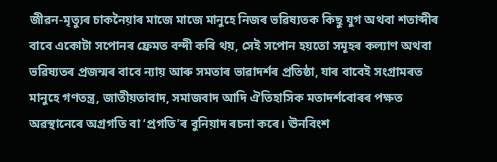জীৱন-মৃত্যুৰ চাকনৈয়াৰ মাজে মাজে মানুহে নিজৰ ভৱিষ্যতক কিছু যুগ অথবা শতাব্দীৰ বাবে একোটা সপোনৰ ফ্ৰেমত বন্দী কৰি থয়, সেই সপোন হয়তো সমূহৰ কল্যাণ অথবা ভৱিষ্যতৰ প্ৰজন্মৰ বাবে ন্যায় আৰু সমতাৰ ভাৱাদৰ্শৰ প্ৰতিষ্ঠা, যাৰ বাবেই সংগ্ৰামৰত মানুহে গণতন্ত্ৰ, জাতীয়তাবাদ, সমাজবাদ আদি ঐতিহাসিক মতাদৰ্শবোৰৰ পক্ষত অৱস্থানেৰে অগ্ৰগতি বা ‘প্ৰগতি’ৰ বুনিয়াদ ৰচনা কৰে। ঊনবিংশ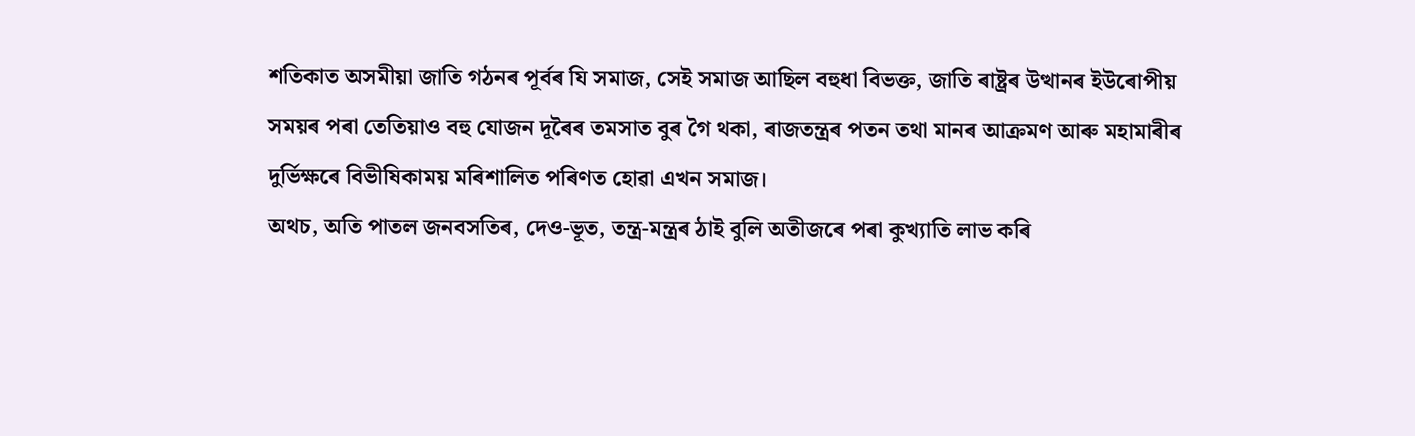শতিকাত অসমীয়া জাতি গঠনৰ পূৰ্বৰ যি সমাজ, সেই সমাজ আছিল বহুধা বিভক্ত, জাতি ৰাষ্ট্ৰৰ উত্থানৰ ইউৰোপীয় সময়ৰ পৰা তেতিয়াও বহু যোজন দূৰৈৰ তমসাত বুৰ গৈ থকা, ৰাজতন্ত্ৰৰ পতন তথা মানৰ আক্ৰমণ আৰু মহামাৰীৰ দুৰ্ভিক্ষৰে বিভীষিকাময় মৰিশালিত পৰিণত হোৱা এখন সমাজ।
অথচ, অতি পাতল জনবসতিৰ, দেও-ভূত, তন্ত্ৰ-মন্ত্ৰৰ ঠাই বুলি অতীজৰে পৰা কুখ্যাতি লাভ কৰি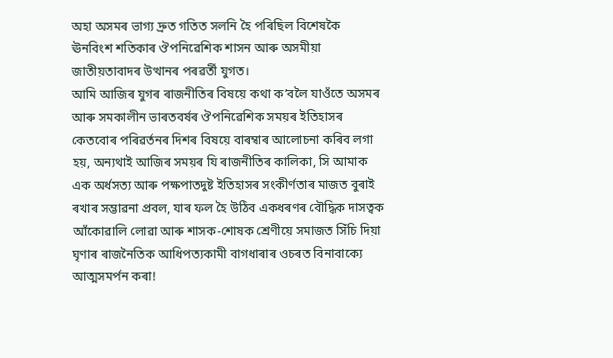অহা অসমৰ ভাগ্য দ্ৰুত গতিত সলনি হৈ পৰিছিল বিশেষকৈ ঊনবিংশ শতিকাৰ ঔপনিৱেশিক শাসন আৰু অসমীয়া জাতীয়তাবাদৰ উত্থানৰ পৰৱৰ্তী যুগত।
আমি আজিৰ যুগৰ ৰাজনীতিৰ বিষয়ে কথা ক’বলৈ যাওঁতে অসমৰ আৰু সমকালীন ভাৰতবৰ্ষৰ ঔপনিৱেশিক সময়ৰ ইতিহাসৰ কেতবোৰ পৰিৱৰ্তনৰ দিশৰ বিষয়ে বাৰম্বাৰ আলোচনা কৰিব লগা হয়, অন্যথাই আজিৰ সময়ৰ যি ৰাজনীতিৰ কালিকা, সি আমাক এক অৰ্ধসত্য আৰু পক্ষপাতদুষ্ট ইতিহাসৰ সংকীৰ্ণতাৰ মাজত বুৰাই ৰখাৰ সম্ভাৱনা প্ৰবল, যাৰ ফল হৈ উঠিব একধৰণৰ বৌদ্ধিক দাসত্বক আঁকোৱালি লোৱা আৰু শাসক-শোষক শ্ৰেণীয়ে সমাজত সিঁচি দিয়া ঘৃণাৰ ৰাজনৈতিক আধিপত্যকামী বাগধাৰাৰ ওচৰত বিনাবাক্যে আত্মসমৰ্পন কৰা!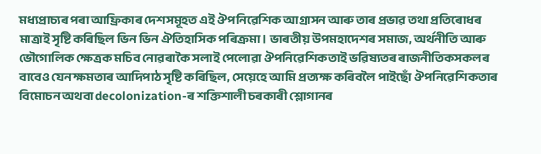মধ্যপ্ৰাচ্যৰ পৰা আফ্ৰিকাৰ দেশসমূহত এই ঔপনিৱেশিক আগ্ৰাসন আৰু তাৰ প্ৰভাৱ তথা প্ৰতিৰোধৰ মাত্ৰাই সৃষ্টি কৰিছিল ভিন ভিন ঐতিহাসিক পৰিক্ৰমা। ভাৰতীয় উপমহাদেশৰ সমাজ, অৰ্থনীতি আৰু ভৌগোলিক ক্ষেত্ৰক মচিব নোৱৰাকৈ সলাই পেলোৱা ঔপনিৱেশিকতাই ভৱিষ্যতৰ ৰাজনীতিকসকলৰ বাবেও যেন ক্ষমতাৰ আদিপাঠ সৃষ্টি কৰিছিল, সেয়েহে আমি প্ৰত্যক্ষ কৰিবলৈ পাইছোঁ ঔপনিৱেশিকতাৰ বিমোচন অথবা decolonization-ৰ শক্তিশালী চৰকাৰী শ্লোগানৰ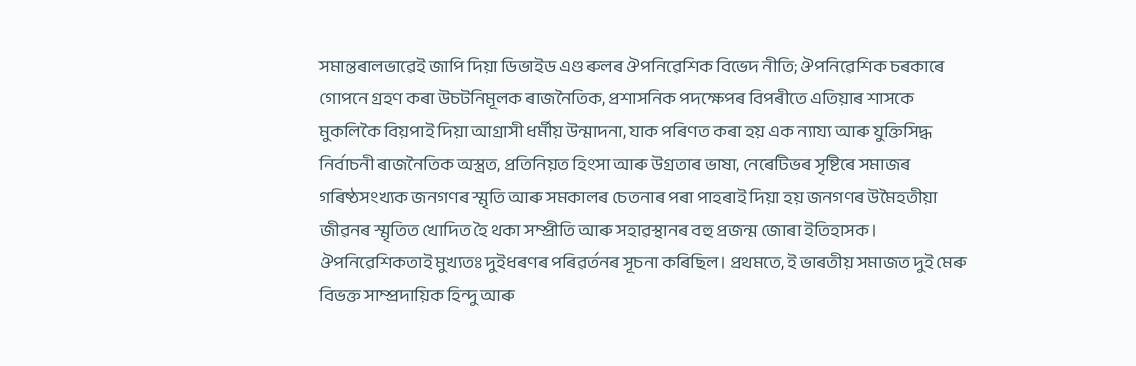সমান্তৰালভাৱেই জাপি দিয়া ডিভাইড এণ্ড ৰুলৰ ঔপনিৱেশিক বিভেদ নীতি; ঔপনিৱেশিক চৰকাৰে গোপনে গ্ৰহণ কৰা উচটনিমূলক ৰাজনৈতিক, প্ৰশাসনিক পদক্ষেপৰ বিপৰীতে এতিয়াৰ শাসকে মুকলিকৈ বিয়পাই দিয়া আগ্ৰাসী ধৰ্মীয় উন্মাদনা, যাক পৰিণত কৰা হয় এক ন্যায্য আৰু যুক্তিসিদ্ধ নিৰ্বাচনী ৰাজনৈতিক অস্ত্ৰত, প্ৰতিনিয়ত হিংসা আৰু উগ্ৰতাৰ ভাষা, নেৰেটিভৰ সৃষ্টিৰে সমাজৰ গৰিষ্ঠসংখ্যক জনগণৰ স্মৃতি আৰু সমকালৰ চেতনাৰ পৰা পাহৰাই দিয়া হয় জনগণৰ উমৈহতীয়া জীৱনৰ স্মৃতিত খোদিত হৈ থকা সম্প্ৰীতি আৰু সহাৱস্থানৰ বহু প্ৰজন্ম জোৰা ইতিহাসক।
ঔপনিৱেশিকতাই মুখ্যতঃ দুইধৰণৰ পৰিৱৰ্তনৰ সূচনা কৰিছিল। প্ৰথমতে, ই ভাৰতীয় সমাজত দুই মেৰু বিভক্ত সাম্প্ৰদায়িক হিন্দু আৰু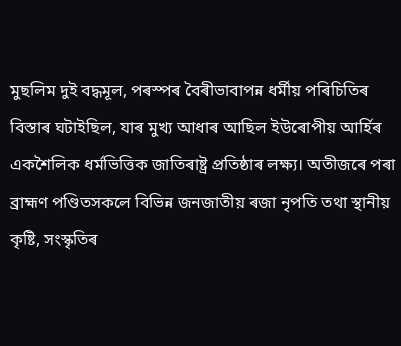মুছলিম দুই বদ্ধমূল, পৰস্পৰ বৈৰীভাবাপন্ন ধৰ্মীয় পৰিচিতিৰ বিস্তাৰ ঘটাইছিল, যাৰ মুখ্য আধাৰ আছিল ইউৰোপীয় আৰ্হিৰ একশৈলিক ধৰ্মভিত্তিক জাতিৰাষ্ট্ৰ প্ৰতিষ্ঠাৰ লক্ষ্য। অতীজৰে পৰা ব্ৰাহ্মণ পণ্ডিতসকলে বিভিন্ন জনজাতীয় ৰজা নৃপতি তথা স্থানীয় কৃষ্টি, সংস্কৃতিৰ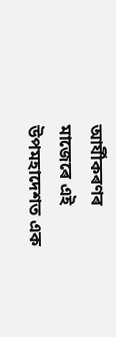আৰ্যীকৰণৰ মাজেৰে এই উপমহাদেশত এক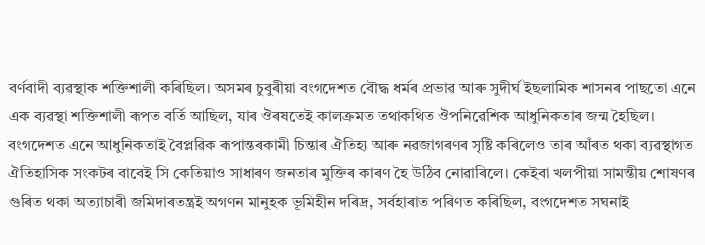বৰ্ণবাদী ব্যৱস্থাক শক্তিশালী কৰিছিল। অসমৰ চুবুৰীয়া বংগদেশত বৌদ্ধ ধৰ্মৰ প্ৰভাৱ আৰু সুদীৰ্ঘ ইছলামিক শাসনৰ পাছতো এনে এক ব্যৱস্থা শক্তিশালী ৰূপত বৰ্তি আছিল, যাৰ ঔৰষতেই কালক্ৰমত তথাকথিত ঔপনিৱেশিক আধুনিকতাৰ জন্ম হৈছিল। বংগদেশত এনে আধুনিকতাই বৈপ্লৱিক ৰূপান্তৰকামী চিন্তাৰ ঐতিহ্য আৰু নৱজাগৰণৰ সৃষ্টি কৰিলেও তাৰ আঁৰত থকা ব্যৱস্থাগত ঐতিহাসিক সংকটৰ বাবেই সি কেতিয়াও সাধাৰণ জনতাৰ মুক্তিৰ কাৰণ হৈ উঠিব নোৱাৰিলে। কেইবা খলপীয়া সামন্তীয় শোষণৰ গুৰিত থকা অত্যাচাৰী জমিদাৰতন্ত্ৰই অগণন মানুহক ভূমিহীন দৰিদ্ৰ, সৰ্বহাৰাত পৰিণত কৰিছিল, বংগদেশত সঘনাই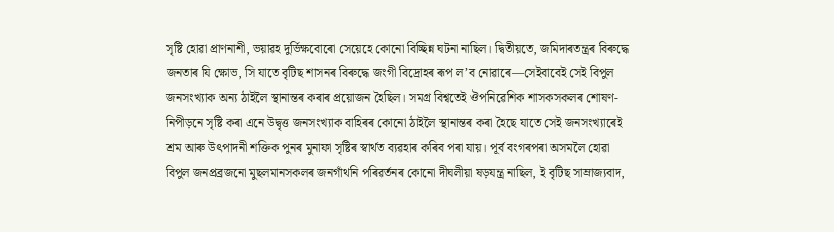সৃষ্টি হোৱা প্ৰাণনাশী, ভয়াৱহ দুৰ্ভিক্ষবোৰো সেয়েহে কোনো বিচ্ছিন্ন ঘটনা নাছিল। দ্বিতীয়তে, জমিদাৰতন্ত্ৰৰ বিৰুদ্ধে জনতাৰ যি ক্ষোভ, সি যাতে বৃটিছ শাসনৰ বিৰুদ্ধে জংগী বিদ্ৰোহৰ ৰূপ ল’ব নোৱাৰে—সেইবাবেই সেই বিপুল জনসংখ্যাক অন্য ঠাইলৈ স্থানান্তৰ কৰাৰ প্ৰয়োজন হৈছিল। সমগ্ৰ বিশ্বতেই ঔপনিৱেশিক শাসকসকলৰ শোষণ-নিপীড়নে সৃষ্টি কৰা এনে উদ্বৃত্ত জনসংখ্যাক বাহিৰৰ কোনো ঠাইলৈ স্থানান্তৰ কৰা হৈছে যাতে সেই জনসংখ্যাৰেই শ্ৰম আৰু উৎপাদনী শক্তিক পুনৰ মুনাফা সৃষ্টিৰ স্বাৰ্থত ব্যৱহাৰ কৰিব পৰা যায়। পূৰ্ব বংগৰপৰা অসমলৈ হোৱা বিপুল জনপ্ৰব্ৰজনো মুছলমানসকলৰ জনগাঁথনি পৰিৱৰ্তনৰ কোনো দীঘলীয়া ষড়যন্ত্ৰ নাছিল, ই বৃটিছ সাম্ৰাজ্যবাদ,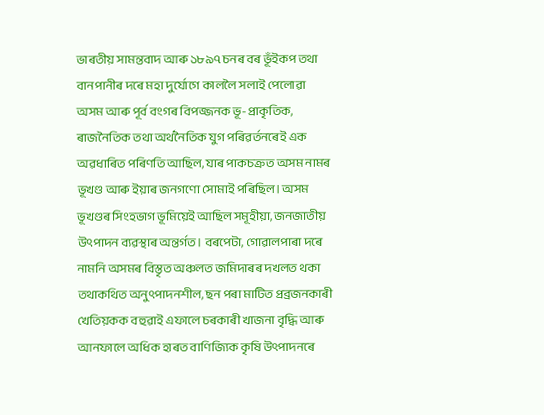ভাৰতীয় সামন্তবাদ আৰু ১৮৯৭ চনৰ বৰ ভূঁইকপ তথা বানপানীৰ দৰে মহা দুৰ্যোগে কাললৈ সলাই পেলোৱা অসম আৰু পূৰ্ব বংগৰ বিপজ্জনক ভূ-প্ৰাকৃতিক, ৰাজনৈতিক তথা অৰ্থনৈতিক যুগ পৰিৱৰ্তনৰেই এক অৱধাৰিত পৰিণতি আছিল, যাৰ পাকচক্ৰত অসম নামৰ ভূখণ্ড আৰু ইয়াৰ জনগণো সোমাই পৰিছিল। অসম ভূখণ্ডৰ সিংহভাগ ভূমিয়েই আছিল সমূহীয়া, জনজাতীয় উৎপাদন ব্যৱস্থাৰ অন্তৰ্গত। বৰপেটা, গোৱালপাৰা দৰে নামনি অসমৰ বিস্তৃত অঞ্চলত জমিদাৰৰ দখলত থকা তথাকথিত অনুৎপাদনশীল, ছন পৰা মাটিত প্ৰব্ৰজনকাৰী খেতিয়কক বহুৱাই এফালে চৰকাৰী খাজনা বৃদ্ধি আৰু আনফালে অধিক হাৰত বাণিজ্যিক কৃষি উৎপাদনৰে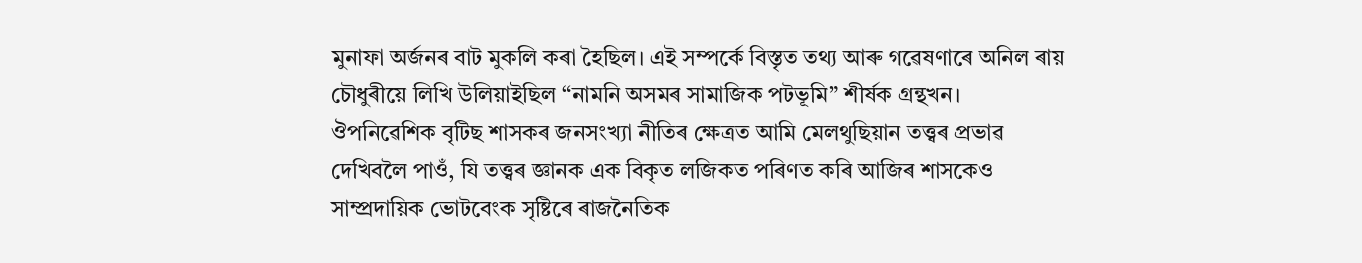মুনাফা অৰ্জনৰ বাট মুকলি কৰা হৈছিল। এই সম্পৰ্কে বিস্তৃত তথ্য আৰু গৱেষণাৰে অনিল ৰায় চৌধুৰীয়ে লিখি উলিয়াইছিল “নামনি অসমৰ সামাজিক পটভূমি” শীৰ্ষক গ্ৰন্থখন।
ঔপনিৱেশিক বৃটিছ শাসকৰ জনসংখ্যা নীতিৰ ক্ষেত্ৰত আমি মেলথুছিয়ান তত্ত্বৰ প্ৰভাৱ দেখিবলৈ পাওঁ, যি তত্ত্বৰ জ্ঞানক এক বিকৃত লজিকত পৰিণত কৰি আজিৰ শাসকেও সাম্প্ৰদায়িক ভোটবেংক সৃষ্টিৰে ৰাজনৈতিক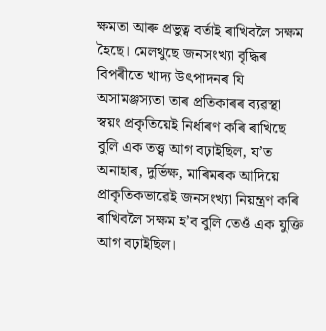ক্ষমতা আৰু প্ৰভুত্ব বৰ্তাই ৰাখিবলৈ সক্ষম হৈছে। মেলথুছে জনসংখ্যা বৃদ্ধিৰ বিপৰীতে খাদ্য উৎপাদনৰ যি অসামঞ্জস্যতা তাৰ প্ৰতিকাৰৰ ব্যৱস্থা স্বয়ং প্ৰকৃতিয়েই নিৰ্ধাৰণ কৰি ৰাখিছে বুলি এক তত্ত্ব আগ বঢ়াইছিল, যʼত অনাহাৰ, দুৰ্ভিক্ষ, মাৰিমৰক আদিয়ে প্ৰাকৃতিকভাৱেই জনসংখ্যা নিয়ন্ত্ৰণ কৰি ৰাখিবলৈ সক্ষম হʼব বুলি তেওঁ এক যুক্তি আগ বঢ়াইছিল।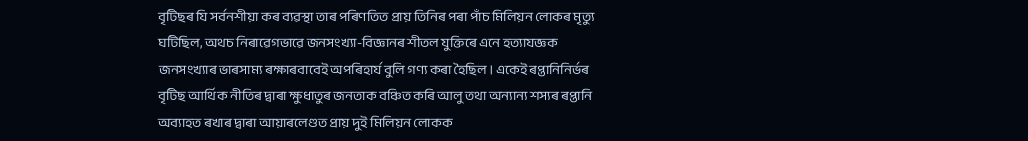বৃটিছৰ যি সৰ্বনশীয়া কৰ ব্যৱস্থা তাৰ পৰিণতিত প্ৰায় তিনিৰ পৰা পাঁচ মিলিয়ন লোকৰ মৃত্যু ঘটিছিল, অথচ নিৰাৱেগভাৱে জনসংখ্যা-বিজ্ঞানৰ শীতল যুক্তিৰে এনে হত্যাযজ্ঞক জনসংখ্যাৰ ভাৰসাম্য ৰক্ষাৰবাবেই অপৰিহাৰ্য বুলি গণ্য কৰা হৈছিল। একেই ৰপ্তানিনিৰ্ভৰ বৃটিছ আৰ্থিক নীতিৰ দ্বাৰা ক্ষুধাতুৰ জনতাক বঞ্চিত কৰি আলু তথা অন্যান্য শস্যৰ ৰপ্তানি অব্যাহত ৰখাৰ দ্বাৰা আয়াৰলেণ্ডত প্ৰায় দুই মিলিয়ন লোকক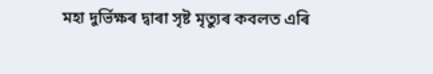মহা দুৰ্ভিক্ষৰ দ্বাৰা সৃষ্ট মৃত্যুৰ কবলত এৰি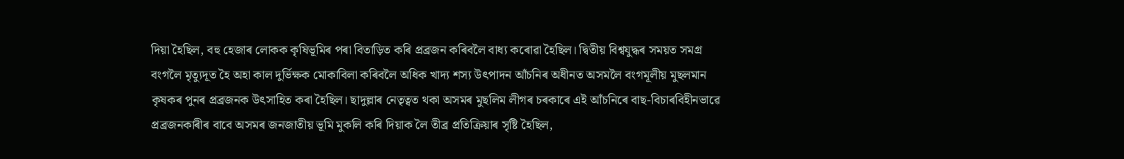দিয়া হৈছিল, বহু হেজাৰ লোকক কৃষিভূমিৰ পৰা বিতাড়িত কৰি প্ৰব্ৰজন কৰিবলৈ বাধ্য কৰোৱা হৈছিল। দ্বিতীয় বিশ্বযুদ্ধৰ সময়ত সমগ্ৰ বংগলৈ মৃত্যুদূত হৈ অহা কাল দুৰ্ভিক্ষক মোকাবিলা কৰিবলৈ অধিক খাদ্য শস্য উৎপাদন আঁচনিৰ অধীনত অসমলৈ বংগমূলীয় মুছলমান কৃষকৰ পুনৰ প্ৰব্ৰজনক উৎসাহিত কৰা হৈছিল। ছাদুল্লাৰ নেতৃত্বত থকা অসমৰ মুছলিম লীগৰ চৰকাৰে এই আঁচনিৰে বাছ-বিচাৰবিহীনভাৱে প্ৰব্ৰজনকাৰীৰ বাবে অসমৰ জনজাতীয় ভূমি মুকলি কৰি দিয়াক লৈ তীব্ৰ প্ৰতিক্ৰিয়াৰ সৃষ্টি হৈছিল,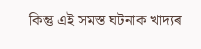কিন্তু এই সমস্ত ঘটনাক খাদ্যৰ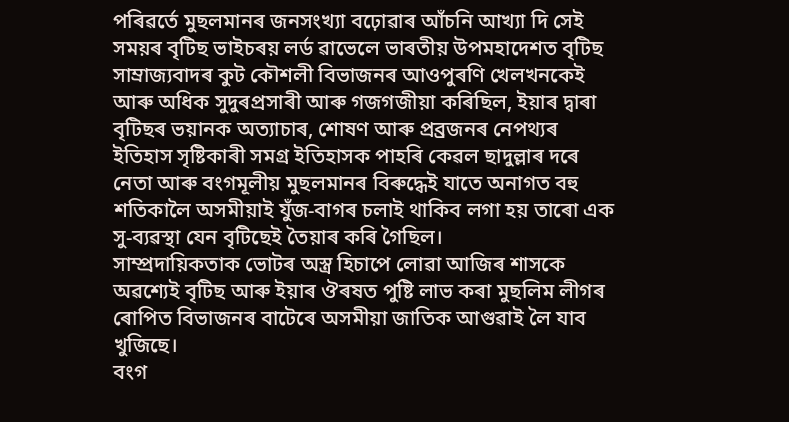পৰিৱৰ্তে মুছলমানৰ জনসংখ্যা বঢ়োৱাৰ আঁচনি আখ্যা দি সেই সময়ৰ বৃটিছ ভাইচৰয় লৰ্ড ৱাভেলে ভাৰতীয় উপমহাদেশত বৃটিছ সাম্ৰাজ্যবাদৰ কুট কৌশলী বিভাজনৰ আওপুৰণি খেলখনকেই আৰু অধিক সুদুৰপ্ৰসাৰী আৰু গজগজীয়া কৰিছিল, ইয়াৰ দ্বাৰা বৃটিছৰ ভয়ানক অত্যাচাৰ, শোষণ আৰু প্ৰব্ৰজনৰ নেপথ্যৰ ইতিহাস সৃষ্টিকাৰী সমগ্ৰ ইতিহাসক পাহৰি কেৱল ছাদুল্লাৰ দৰে নেতা আৰু বংগমূলীয় মুছলমানৰ বিৰুদ্ধেই যাতে অনাগত বহু শতিকালৈ অসমীয়াই যুঁজ-বাগৰ চলাই থাকিব লগা হয় তাৰো এক সু-ব্যৱস্থা যেন বৃটিছেই তৈয়াৰ কৰি গৈছিল।
সাম্প্ৰদায়িকতাক ভোটৰ অস্ত্ৰ হিচাপে লোৱা আজিৰ শাসকে অৱশ্যেই বৃটিছ আৰু ইয়াৰ ঔৰষত পুষ্টি লাভ কৰা মুছলিম লীগৰ ৰোপিত বিভাজনৰ বাটেৰে অসমীয়া জাতিক আগুৱাই লৈ যাব খুজিছে।
বংগ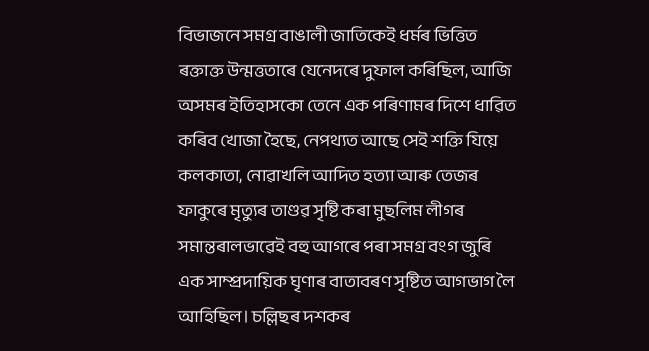বিভাজনে সমগ্ৰ বাঙালী জাতিকেই ধৰ্মৰ ভিত্তিত ৰক্তাক্ত উন্মত্ততাৰে যেনেদৰে দুফাল কৰিছিল, আজি অসমৰ ইতিহাসকো তেনে এক পৰিণামৰ দিশে ধাৱিত কৰিব খোজা হৈছে, নেপথ্যত আছে সেই শক্তি যিয়ে কলকাতা, নোৱাখলি আদিত হত্যা আৰু তেজৰ ফাকুৰে মৃত্যুৰ তাণ্ডৱ সৃষ্টি কৰা মুছলিম লীগৰ সমান্তৰালভাৱেই বহু আগৰে পৰা সমগ্ৰ বংগ জুৰি এক সাম্প্ৰদায়িক ঘৃণাৰ বাতাবৰণ সৃষ্টিত আগভাগ লৈ আহিছিল। চল্লিছৰ দশকৰ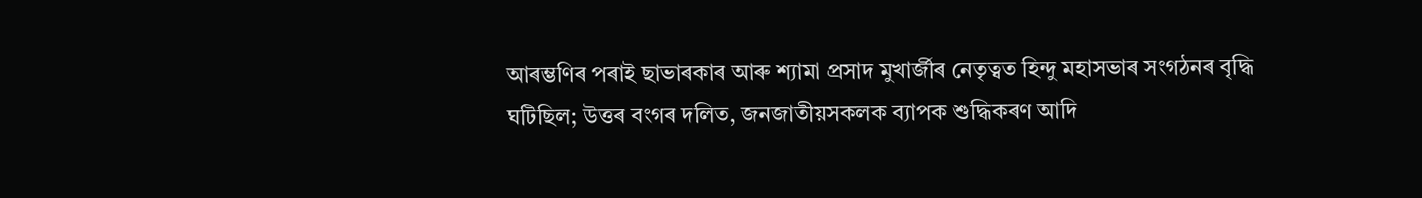আৰম্ভণিৰ পৰাই ছাভাৰকাৰ আৰু শ্যামা প্ৰসাদ মুখাৰ্জীৰ নেতৃত্বত হিন্দু মহাসভাৰ সংগঠনৰ বৃদ্ধি ঘটিছিল; উত্তৰ বংগৰ দলিত, জনজাতীয়সকলক ব্যাপক শুদ্ধিকৰণ আদি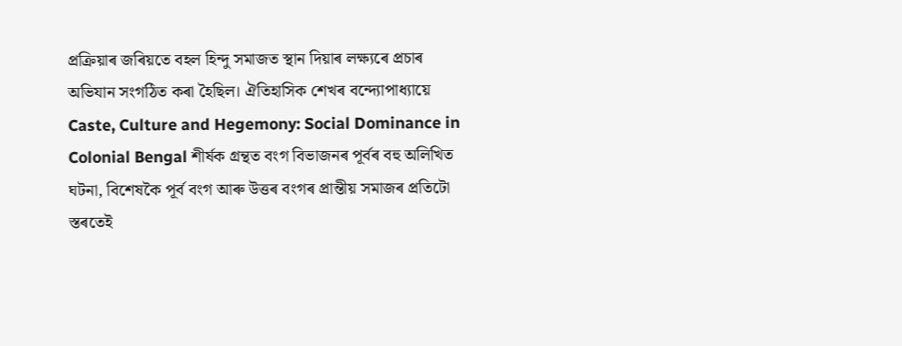প্ৰক্ৰিয়াৰ জৰিয়তে বহল হিন্দু সমাজত স্থান দিয়াৰ লক্ষ্যৰে প্ৰচাৰ অভিযান সংগঠিত কৰা হৈছিল। ঐতিহাসিক শেখৰ বন্দ্যোপাধ্যায়ে Caste, Culture and Hegemony: Social Dominance in Colonial Bengal শীৰ্ষক গ্ৰন্থত বংগ বিভাজনৰ পূৰ্বৰ বহু অলিখিত ঘটনা, বিশেষকৈ পূৰ্ব বংগ আৰু উত্তৰ বংগৰ প্ৰান্তীয় সমাজৰ প্ৰতিটো স্তৰতেই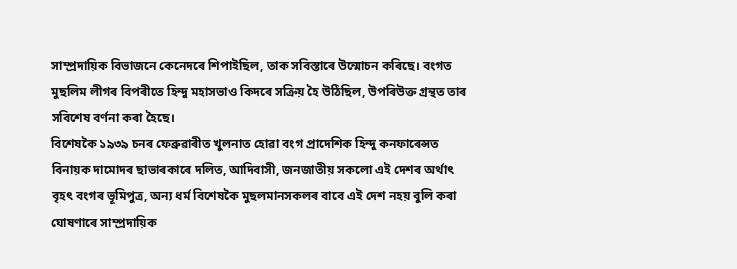সাম্প্ৰদায়িক বিভাজনে কেনেদৰে শিপাইছিল, তাক সবিস্তাৰে উন্মোচন কৰিছে। বংগত মুছলিম লীগৰ বিপৰীতে হিন্দু মহাসভাও কিদৰে সক্ৰিয় হৈ উঠিছিল, উপৰিউক্ত গ্ৰন্থত তাৰ সবিশেষ বৰ্ণনা কৰা হৈছে।
বিশেষকৈ ১৯৩৯ চনৰ ফেব্ৰুৱাৰীত খুলনাত হোৱা বংগ প্ৰাদেশিক হিন্দু কনফাৰেন্সত বিনায়ক দামোদৰ ছাভাৰকাৰে দলিত, আদিবাসী, জনজাতীয় সকলো এই দেশৰ অৰ্থাৎ বৃহৎ বংগৰ ভূমিপুত্ৰ, অন্য ধৰ্ম বিশেষকৈ মুছলমানসকলৰ বাবে এই দেশ নহয় বুলি কৰা ঘোষণাৰে সাম্প্ৰদায়িক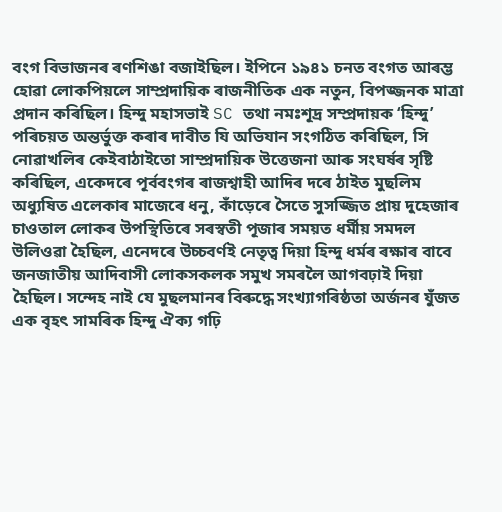বংগ বিভাজনৰ ৰণশিঙা বজাইছিল। ইপিনে ১৯৪১ চনত বংগত আৰম্ভ হোৱা লোকপিয়লে সাম্প্ৰদায়িক ৰাজনীতিক এক নতুন, বিপজ্জনক মাত্ৰা প্ৰদান কৰিছিল। হিন্দু মহাসভাই SC তথা নমঃশূদ্ৰ সম্প্ৰদায়ক ‘হিন্দু’ পৰিচয়ত অন্তৰ্ভুক্ত কৰাৰ দাবীত যি অভিযান সংগঠিত কৰিছিল, সি নোৱাখলিৰ কেইবাঠাইতো সাম্প্ৰদায়িক উত্তেজনা আৰু সংঘৰ্ষৰ সৃষ্টি কৰিছিল, একেদৰে পূৰ্ববংগৰ ৰাজশ্বাহী আদিৰ দৰে ঠাইত মুছলিম অধ্যুষিত এলেকাৰ মাজেৰে ধনু, কাঁড়েৰে সৈতে সুসজ্জিত প্ৰায় দুহেজাৰ চাওতাল লোকৰ উপস্থিতিৰে সৰস্বতী পূজাৰ সময়ত ধৰ্মীয় সমদল উলিওৱা হৈছিল, এনেদৰে উচ্চবৰ্ণই নেতৃত্ব দিয়া হিন্দু ধৰ্মৰ ৰক্ষাৰ বাবে জনজাতীয় আদিবাসী লোকসকলক সমুখ সমৰলৈ আগবঢ়াই দিয়া হৈছিল। সন্দেহ নাই যে মুছলমানৰ বিৰুদ্ধে সংখ্যাগৰিষ্ঠতা অৰ্জনৰ যুঁজত এক বৃহৎ সামৰিক হিন্দু ঐক্য গঢ়ি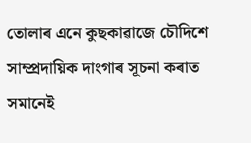তোলাৰ এনে কুছকাৱাজে চৌদিশে সাম্প্ৰদায়িক দাংগাৰ সূচনা কৰাত সমানেই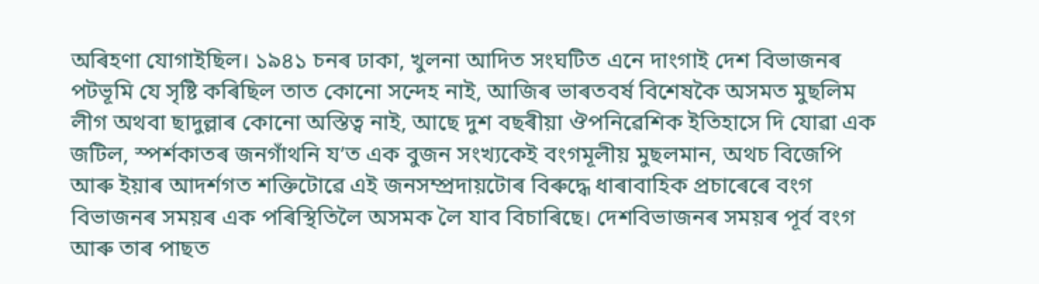অৰিহণা যোগাইছিল। ১৯৪১ চনৰ ঢাকা, খুলনা আদিত সংঘটিত এনে দাংগাই দেশ বিভাজনৰ পটভূমি যে সৃষ্টি কৰিছিল তাত কোনো সন্দেহ নাই, আজিৰ ভাৰতবৰ্ষ বিশেষকৈ অসমত মুছলিম লীগ অথবা ছাদুল্লাৰ কোনো অস্তিত্ব নাই, আছে দুশ বছৰীয়া ঔপনিৱেশিক ইতিহাসে দি যোৱা এক জটিল, স্পৰ্শকাতৰ জনগাঁথনি য’ত এক বুজন সংখ্যকেই বংগমূলীয় মুছলমান, অথচ বিজেপি আৰু ইয়াৰ আদৰ্শগত শক্তিটোৱে এই জনসম্প্ৰদায়টোৰ বিৰুদ্ধে ধাৰাবাহিক প্ৰচাৰেৰে বংগ বিভাজনৰ সময়ৰ এক পৰিস্থিতিলৈ অসমক লৈ যাব বিচাৰিছে। দেশবিভাজনৰ সময়ৰ পূৰ্ব বংগ আৰু তাৰ পাছত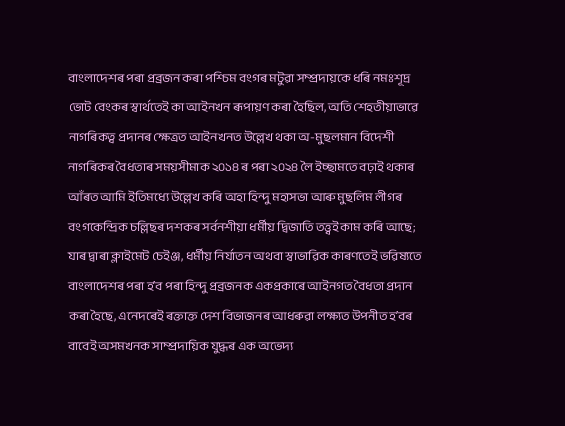বাংলাদেশৰ পৰা প্ৰব্ৰজন কৰা পশ্চিম বংগৰ মটুৱা সম্প্ৰদায়কে ধৰি নমঃশূদ্ৰ ভোট বেংকৰ স্বাৰ্থতেই কা আইনখন ৰূপায়ণ কৰা হৈছিল, অতি শেহতীয়াভাৱে নাগৰিকত্ব প্ৰদানৰ ক্ষেত্ৰত আইনখনত উল্লেখ থকা অ-মুছলমান বিদেশী নাগৰিকৰ বৈধতাৰ সময়সীমাক ২০১৪ ৰ পৰা ২০২৪ লৈ ইচ্ছামতে বঢ়াই থকাৰ আঁৰত আমি ইতিমধ্যে উল্লেখ কৰি অহা হিন্দু মহাসভা আৰু মুছলিম লীগৰ বংগকেন্দ্ৰিক চল্লিছৰ দশকৰ সৰ্বনশীয়া ধৰ্মীয় দ্বিজাতি তত্ত্বই কাম কৰি আছে; যাৰ দ্বাৰা ক্লাইমেট চেইঞ্জ, ধৰ্মীয় নিৰ্যাতন অথবা স্বাভাৱিক কাৰণতেই ভৱিষ্যতে বাংলাদেশৰ পৰা হʼব পৰা হিন্দু প্ৰব্ৰজনক একপ্ৰকাৰে আইনগত বৈধতা প্ৰদান কৰা হৈছে, এনেদৰেই ৰক্তাক্ত দেশ বিভাজনৰ আধৰুৱা লক্ষ্যত উপনীত হʼবৰ বাবেই অসমখনক সাম্প্ৰদায়িক যুদ্ধৰ এক অভেদ্য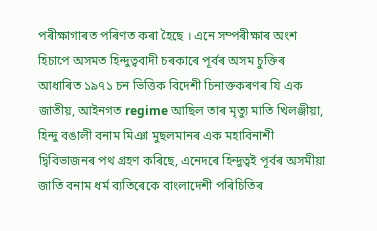পৰীক্ষাগাৰত পৰিণত কৰা হৈছে । এনে সম্পৰীক্ষাৰ অংশ হিচাপে অসমত হিন্দুত্ববাদী চৰকাৰে পূৰ্বৰ অসম চুক্তিৰ আধাৰিত ১৯৭১ চন ভিত্তিক বিদেশী চিনাক্তকৰণৰ যি এক জাতীয়, আইনগত regime আছিল তাৰ মৃত্যু মাতি খিলঞ্জীয়া, হিন্দু বঙালী বনাম মিঞা মুছলমানৰ এক মহাবিনাশী দ্বিবিভাজনৰ পথ গ্ৰহণ কৰিছে, এনেদৰে হিন্দুত্বই পূৰ্বৰ অসমীয়া জাতি বনাম ধৰ্ম ব্যতিৰেকে বাংলাদেশী পৰিচিতিৰ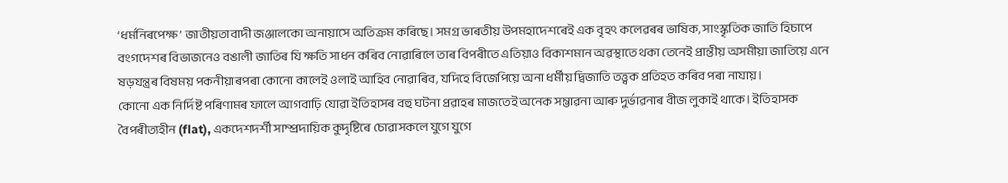‘ধৰ্মনিৰপেক্ষ’ জাতীয়তাবাদী জঞ্জালকো অনায়াসে অতিক্ৰম কৰিছে। সমগ্ৰ ভাৰতীয় উপমহাদেশৰেই এক বৃহৎ কলেৱৰৰ ভাষিক, সাংস্কৃতিক জাতি হিচাপে বংগদেশৰ বিভাজনেও বঙালী জাতিৰ যি ক্ষতি সাধন কৰিব নোৱাৰিলে তাৰ বিপৰীতে এতিয়াও বিকাশমান অৱস্থাতে থকা তেনেই প্ৰান্তীয় অসমীয়া জাতিয়ে এনে ষড়যন্ত্ৰৰ বিষময় পকনীয়াৰপৰা কোনো কালেই ওলাই আহিব নোৱাৰিব, যদিহে বিজেপিয়ে অনা ধৰ্মীয় দ্বিজাতি তত্ত্বক প্ৰতিহত কৰিব পৰা নাযায়।
কোনো এক নিৰ্দিষ্ট পৰিণামৰ ফালে আগবাঢ়ি যোৱা ইতিহাসৰ বহু ঘটনা প্ৰৱাহৰ মাজতেই অনেক সম্ভাৱনা আৰু দুৰ্ভাৱনাৰ বীজ লুকাই থাকে। ইতিহাসক বৈপৰীত্যহীন (flat), একদেশদৰ্শী সাম্প্ৰদায়িক কুদৃষ্টিৰে চোৱাসকলে যুগে যুগে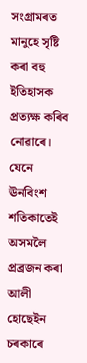সংগ্ৰামৰত মানুহে সৃষ্টি কৰা বহু ইতিহাসক প্ৰত্যক্ষ কৰিব নোৱাৰে। যেনে ঊনবিংশ শতিকাতেই অসমলৈ প্ৰব্ৰজন কৰা আলী হোছেইন চৰকাৰে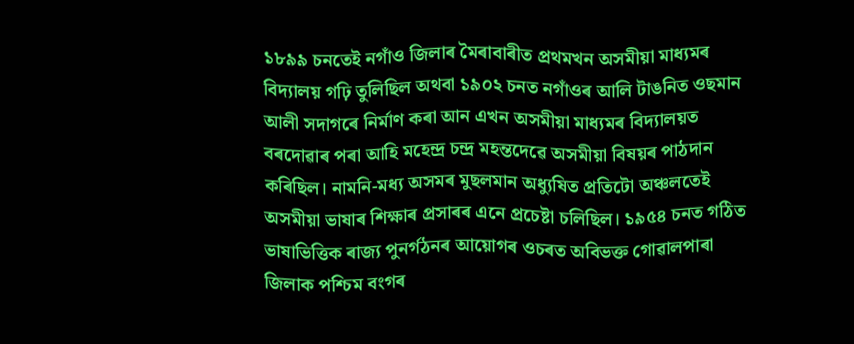১৮৯৯ চনতেই নগাঁও জিলাৰ মৈৰাবাৰীত প্ৰথমখন অসমীয়া মাধ্যমৰ বিদ্যালয় গঢ়ি তুলিছিল অথবা ১৯০২ চনত নগাঁওৰ আলি টাঙনিত ওছমান আলী সদাগৰে নিৰ্মাণ কৰা আন এখন অসমীয়া মাধ্যমৰ বিদ্যালয়ত বৰদোৱাৰ পৰা আহি মহেন্দ্ৰ চন্দ্ৰ মহন্তদেৱে অসমীয়া বিষয়ৰ পাঠদান কৰিছিল। নামনি-মধ্য অসমৰ মুছলমান অধ্যুষিত প্ৰতিটো অঞ্চলতেই অসমীয়া ভাষাৰ শিক্ষাৰ প্ৰসাৰৰ এনে প্ৰচেষ্টা চলিছিল। ১৯৫৪ চনত গঠিত ভাষাভিত্তিক ৰাজ্য পুনৰ্গঠনৰ আয়োগৰ ওচৰত অবিভক্ত গোৱালপাৰা জিলাক পশ্চিম বংগৰ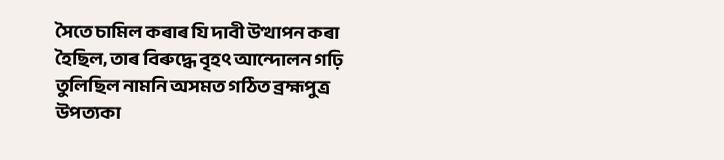সৈতে চামিল কৰাৰ যি দাবী উত্থাপন কৰা হৈছিল, তাৰ বিৰুদ্ধে বৃহৎ আন্দোলন গঢ়ি তুলিছিল নামনি অসমত গঠিত ব্ৰহ্মপুত্ৰ উপত্যকা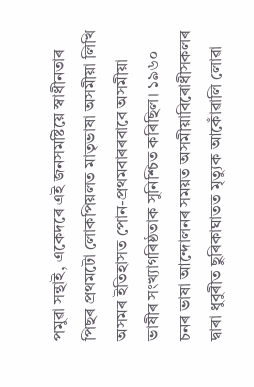পমুৱা সন্থাই, একেদৰে এই জনসমষ্টিয়ে স্বাধীনতাৰ পিছৰ প্ৰথমটো লোকপিয়লত মাতৃভাষা অসমীয়া লিখি অসমৰ ইতিহাসত পোন-প্ৰথমবাৰৰবাবে অসমীয়া ভাষীৰ সংখ্যাগৰিষ্ঠতাক সুনিশ্চিত কৰিছিল। ১৯৬০ চনৰ ভাষা আন্দোলনৰ সময়ত অসমীয়াবিৰোধীসকলৰ দ্বাৰা ধুবুৰীত ছুৰিকাঘাতত মৃত্যুক আকোঁৱালি লোৱা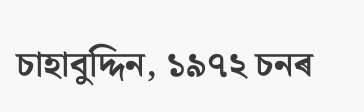চাহাবুদ্দিন, ১৯৭২ চনৰ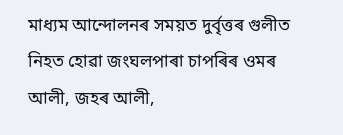মাধ্যম আন্দোলনৰ সময়ত দুৰ্বৃত্তৰ গুলীত নিহত হোৱা জংঘলপাৰা চাপৰিৰ ওমৰ আলী, জহৰ আলী,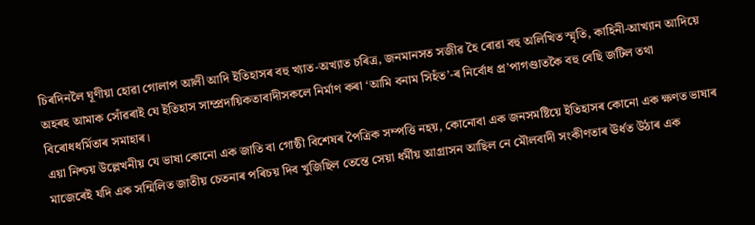চিৰদিনলৈ ঘূণীয়া হোৱা গোলাপ আলী আদি ইতিহাসৰ বহু খ্যাত-অখ্যাত চৰিত্ৰ, জনমানসত সজীৱ হৈ ৰোৱা বহু অলিখিত স্মৃতি, কাহিনী-আখ্যান আদিয়ে অহৰহ আমাক সোঁৱৰাই যে ইতিহাস সাম্প্ৰদায়িকতাবাদীসকলে নিৰ্মাণ কৰা ‘আমি বনাম সিহঁত’-ৰ নিৰ্বোধ প্ৰ’পাগণ্ডাতকৈ বহু বেছি জটিল তথা বিৰোধধৰ্মিতাৰ সমাহাৰ।
এয়া নিশ্চয় উল্লেখনীয় যে ভাষা কোনো এক জাতি বা গোষ্ঠী বিশেষৰ পৈত্ৰিক সম্পত্তি নহয়, কোনোবা এক জনসমষ্টিয়ে ইতিহাসৰ কোনো এক ক্ষণত ভাষাৰ মাজেৰেই যদি এক সন্মিলিত জাতীয় চেতনাৰ পৰিচয় দিব খুজিছিল তেন্তে সেয়া ধৰ্মীয় আগ্ৰাসন আছিল নে মৌলবাদী সংকীণতাৰ ঊৰ্ধত উঠাৰ এক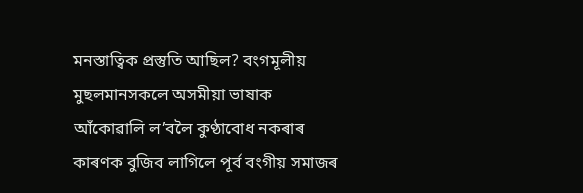মনস্তাত্বিক প্ৰস্তুতি আছিল? বংগমূলীয় মুছলমানসকলে অসমীয়া ভাষাক আঁকোৱালি ল’বলৈ কুণ্ঠাবোধ নকৰাৰ কাৰণক বুজিব লাগিলে পূৰ্ব বংগীয় সমাজৰ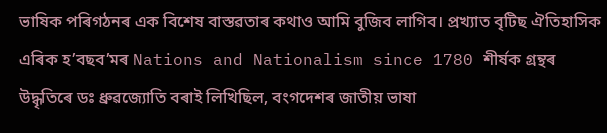ভাষিক পৰিগঠনৰ এক বিশেষ বাস্তৱতাৰ কথাও আমি বুজিব লাগিব। প্ৰখ্যাত বৃটিছ ঐতিহাসিক এৰিক হ’বছব’মৰ Nations and Nationalism since 1780 শীৰ্ষক গ্ৰন্থৰ উদ্ধৃতিৰে ডঃ ধ্ৰুৱজ্যোতি বৰাই লিখিছিল, বংগদেশৰ জাতীয় ভাষা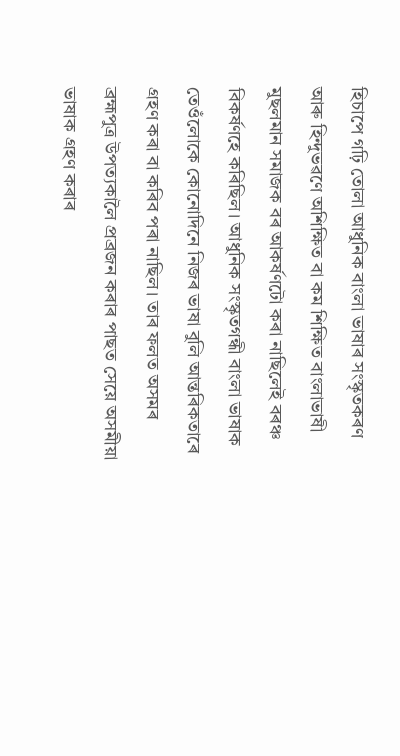হিচাপে গঢ়ি তোলা আধুনিক বাংলা ভাষাৰ সংস্কৃতকৰণ আৰু হিন্দুভৱণে অশিক্ষিত বা কম শিক্ষিত বাংলাভাষী মুছলমান সমাজক বৰ আকৰ্ষণটো কৰা নাছিলেই বৰঞ্চ বিকৰ্ষণহে কৰিছিল। আধুনিক সংস্কৃতগন্ধী বাংলা ভাষাক তেওঁলোকে কোনোদিনে নিজৰ ভাষা বুলি আন্তৰিকতাৰে গ্ৰহণ কৰা বা কৰিব পৰা নাছিল। তাৰ ফলত অসমৰ ব্ৰহ্মপুত্ৰ উপত্যকালৈ প্ৰব্ৰজন কৰাৰ পাছত সেয়ে অসমীয়া ভাষাক গ্ৰহণ কৰাৰ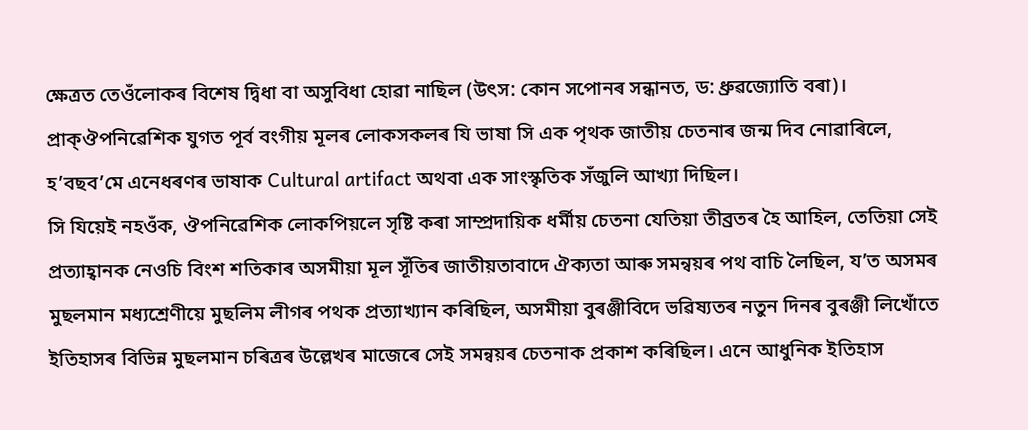ক্ষেত্ৰত তেওঁলোকৰ বিশেষ দ্বিধা বা অসুবিধা হোৱা নাছিল (উৎস: কোন সপোনৰ সন্ধানত, ড: ধ্ৰুৱজ্যোতি বৰা)।
প্ৰাক্ঔপনিৱেশিক যুগত পূৰ্ব বংগীয় মূলৰ লোকসকলৰ যি ভাষা সি এক পৃথক জাতীয় চেতনাৰ জন্ম দিব নোৱাৰিলে, হ’বছব’মে এনেধৰণৰ ভাষাক Cultural artifact অথবা এক সাংস্কৃতিক সঁজুলি আখ্যা দিছিল।
সি যিয়েই নহওঁক, ঔপনিৱেশিক লোকপিয়লে সৃষ্টি কৰা সাম্প্ৰদায়িক ধৰ্মীয় চেতনা যেতিয়া তীব্ৰতৰ হৈ আহিল, তেতিয়া সেই প্ৰত্যাহ্বানক নেওচি বিংশ শতিকাৰ অসমীয়া মূল সূঁতিৰ জাতীয়তাবাদে ঐক্যতা আৰু সমন্বয়ৰ পথ বাচি লৈছিল, য’ত অসমৰ মুছলমান মধ্যশ্ৰেণীয়ে মুছলিম লীগৰ পথক প্ৰত্যাখ্যান কৰিছিল, অসমীয়া বুৰঞ্জীবিদে ভৱিষ্যতৰ নতুন দিনৰ বুৰঞ্জী লিখোঁতে ইতিহাসৰ বিভিন্ন মুছলমান চৰিত্ৰৰ উল্লেখৰ মাজেৰে সেই সমন্বয়ৰ চেতনাক প্ৰকাশ কৰিছিল। এনে আধুনিক ইতিহাস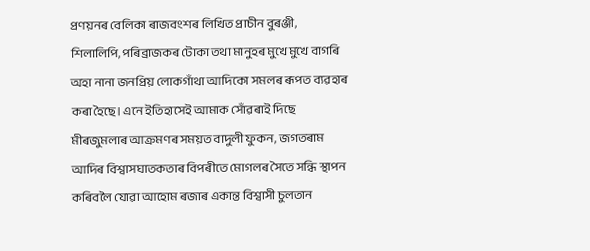প্ৰণয়নৰ বেলিকা ৰাজবংশৰ লিখিত প্ৰাচীন বুৰঞ্জী, শিলালিপি, পৰিব্ৰাজকৰ টোকা তথা মানুহৰ মুখে মুখে বাগৰি অহা নানা জনপ্ৰিয় লোকগাঁথা আদিকো সমলৰ ৰূপত ব্যৱহাৰ কৰা হৈছে। এনে ইতিহাসেই আমাক সোঁৱৰাই দিছে মীৰজুমলাৰ আক্ৰমণৰ সময়ত বাদুলী ফুকন, জগতৰাম আদিৰ বিশ্বাসঘাতকতাৰ বিপৰীতে মোগলৰ সৈতে সন্ধি স্থাপন কৰিবলৈ যোৱা আহোম ৰজাৰ একান্ত বিশ্বাসী চুলতান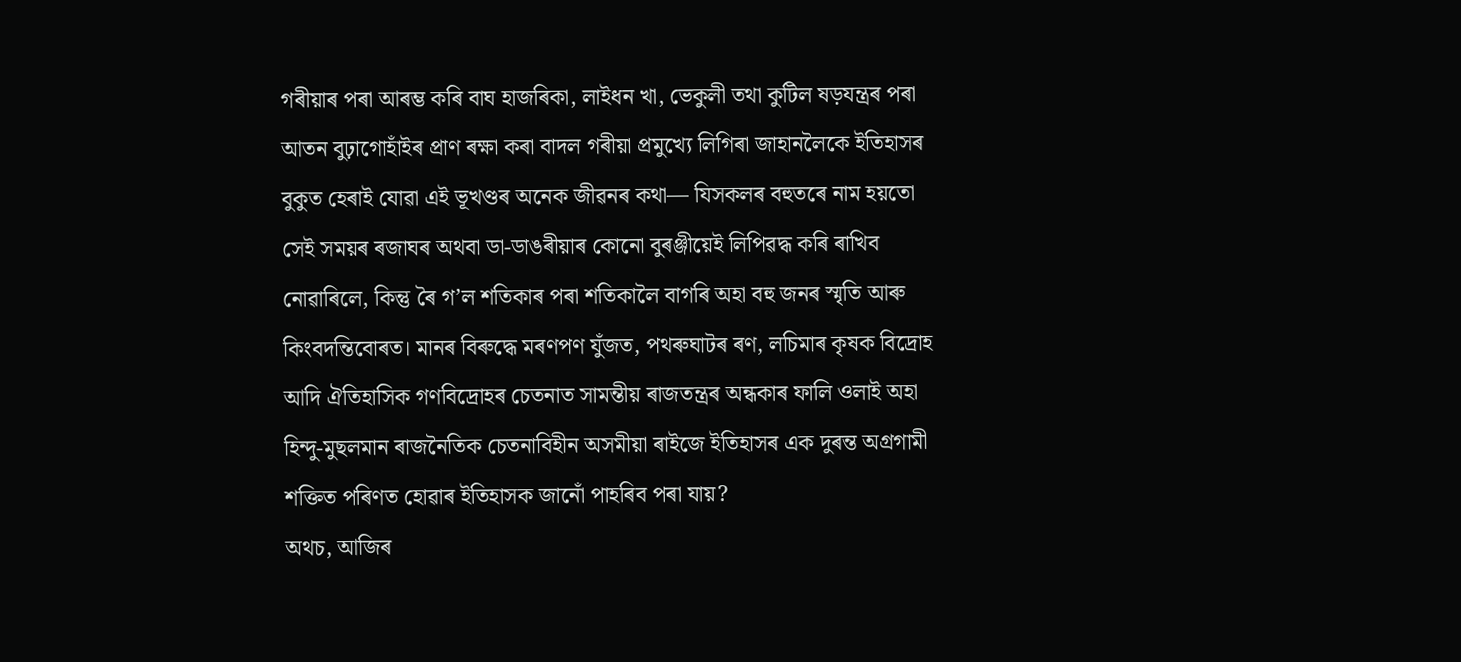গৰীয়াৰ পৰা আৰম্ভ কৰি বাঘ হাজৰিকা, লাইধন খা, ভেকুলী তথা কুটিল ষড়যন্ত্ৰৰ পৰা আতন বুঢ়াগোহাঁইৰ প্ৰাণ ৰক্ষা কৰা বাদল গৰীয়া প্ৰমুখ্যে লিগিৰা জাহানলৈকে ইতিহাসৰ বুকুত হেৰাই যোৱা এই ভূখণ্ডৰ অনেক জীৱনৰ কথা— যিসকলৰ বহুতৰে নাম হয়তো সেই সময়ৰ ৰজাঘৰ অথবা ডা-ডাঙৰীয়াৰ কোনো বুৰঞ্জীয়েই লিপিৱদ্ধ কৰি ৰাখিব নোৱাৰিলে, কিন্তু ৰৈ গ’ল শতিকাৰ পৰা শতিকালৈ বাগৰি অহা বহু জনৰ স্মৃতি আৰু কিংবদন্তিবোৰত। মানৰ বিৰুদ্ধে মৰণপণ যুঁজত, পথৰুঘাটৰ ৰণ, লচিমাৰ কৃষক বিদ্ৰোহ আদি ঐতিহাসিক গণবিদ্ৰোহৰ চেতনাত সামন্তীয় ৰাজতন্ত্ৰৰ অন্ধকাৰ ফালি ওলাই অহা হিন্দু-মুছলমান ৰাজনৈতিক চেতনাবিহীন অসমীয়া ৰাইজে ইতিহাসৰ এক দুৰন্ত অগ্ৰগামী শক্তিত পৰিণত হোৱাৰ ইতিহাসক জানোঁ পাহৰিব পৰা যায়?
অথচ, আজিৰ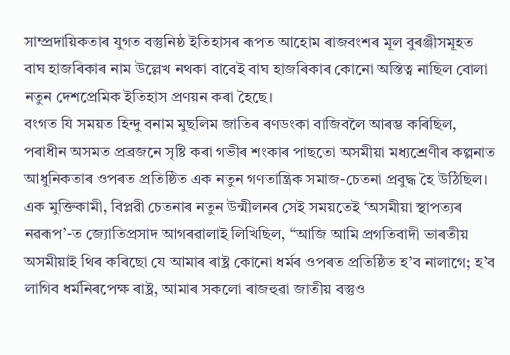সাম্প্ৰদায়িকতাৰ যুগত বস্তুনিষ্ঠ ইতিহাসৰ ৰূপত আহোম ৰাজবংশৰ মূল বুৰঞ্জীসমূহত বাঘ হাজৰিকাৰ নাম উল্লেখ নথকা বাবেই বাঘ হাজৰিকাৰ কোনো অস্তিত্ব নাছিল বোলা নতুন দেশপ্ৰেমিক ইতিহাস প্ৰণয়ন কৰা হৈছে।
বংগত যি সময়ত হিন্দু বনাম মুছলিম জাতিৰ ৰণডংকা বাজিবলৈ আৰম্ভ কৰিছিল, পৰাধীন অসমত প্ৰব্ৰজনে সৃষ্টি কৰা গভীৰ শংকাৰ পাছতো অসমীয়া মধ্যশ্ৰেণীৰ কল্পনাত আধুনিকতাৰ ওপৰত প্ৰতিষ্ঠিত এক নতুন গণতান্ত্ৰিক সমাজ-চেতনা প্ৰবুদ্ধ হৈ উঠিছিল। এক মুক্তিকামী, বিপ্লৱী চেতনাৰ নতুন উন্মীলনৰ সেই সময়তেই ‘অসমীয়া স্থাপত্যৰ নৱৰূপ’-ত জ্যোতিপ্ৰসাদ আগৰৱালাই লিখিছিল, “আজি আমি প্ৰগতিবাদী ভাৰতীয় অসমীয়াই থিৰ কৰিছো যে আমাৰ ৰাষ্ট্ৰ কোনো ধৰ্মৰ ওপৰত প্ৰতিষ্ঠিত হ’ব নালাগে; হ’ব লাগিব ধৰ্মনিৰপেক্ষ ৰাষ্ট্ৰ, আমাৰ সকলো ৰাজহুৱা জাতীয় বস্তুও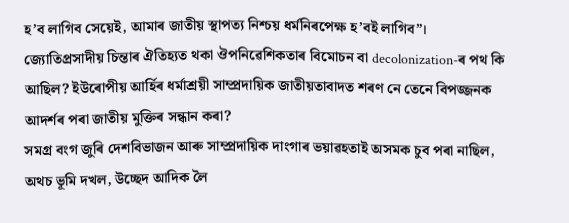হ’ব লাগিব সেয়েই, আমাৰ জাতীয় স্থাপত্য নিশ্চয় ধৰ্মনিৰপেক্ষ হ’বই লাগিব”।
জ্যোতিপ্ৰসাদীয় চিন্তাৰ ঐতিহ্যত থকা ঔপনিৱেশিকতাৰ বিমোচন বা decolonization-ৰ পথ কি আছিল? ইউৰোপীয় আৰ্হিৰ ধৰ্মাশ্ৰয়ী সাম্প্ৰদায়িক জাতীয়তাবাদত শৰণ নে তেনে বিপজ্জনক আদৰ্শৰ পৰা জাতীয় মুক্তিৰ সন্ধান কৰা?
সমগ্ৰ বংগ জুৰি দেশবিভাজন আৰু সাম্প্ৰদায়িক দাংগাৰ ভয়াৱহতাই অসমক চুব পৰা নাছিল, অথচ ভূমি দখল, উচ্ছেদ আদিক লৈ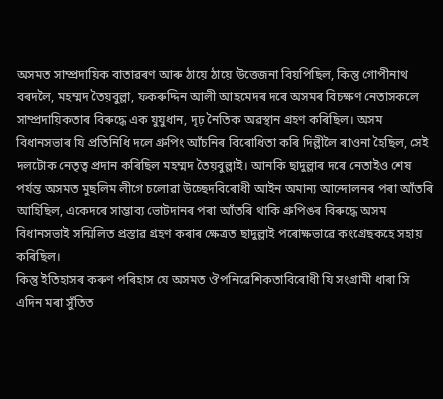অসমত সাম্প্ৰদায়িক বাতাৱৰণ আৰু ঠায়ে ঠায়ে উত্তেজনা বিয়পিছিল, কিন্তু গোপীনাথ বৰদলৈ, মহম্মদ তৈয়বুল্লা, ফকৰুদ্দিন আলী আহমেদৰ দৰে অসমৰ বিচক্ষণ নেতাসকলে সাম্প্ৰদায়িকতাৰ বিৰুদ্ধে এক যুযুধান, দৃঢ় নৈতিক অৱস্থান গ্ৰহণ কৰিছিল। অসম বিধানসভাৰ যি প্ৰতিনিধি দলে গ্ৰুপিং আঁচনিৰ বিৰোধিতা কৰি দিল্লীলৈ ৰাওনা হৈছিল, সেই দলটোক নেতৃত্ব প্ৰদান কৰিছিল মহম্মদ তৈয়বুল্লাই। আনকি ছাদুল্লাৰ দৰে নেতাইও শেষ পৰ্যন্ত অসমত মুছলিম লীগে চলোৱা উচ্ছেদবিৰোধী আইন অমান্য আন্দোলনৰ পৰা আঁতৰি আহিছিল, একেদৰে সাম্ভাব্য ভোটদানৰ পৰা আঁতৰি থাকি গ্ৰুপিঙৰ বিৰুদ্ধে অসম বিধানসভাই সন্মিলিত প্ৰস্তাৱ গ্ৰহণ কৰাৰ ক্ষেত্ৰত ছাদুল্লাই পৰোক্ষভাৱে কংগ্ৰেছকহে সহায় কৰিছিল।
কিন্তু ইতিহাসৰ কৰুণ পৰিহাস যে অসমত ঔপনিৱেশিকতাবিৰোধী যি সংগ্ৰামী ধাৰা সি এদিন মৰা সুঁতিত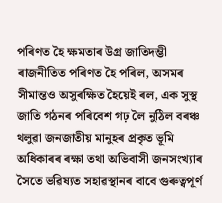পৰিণত হৈ ক্ষমতাৰ উগ্ৰ জাতিদম্ভী ৰাজনীতিত পৰিণত হৈ পৰিল, অসমৰ সীমান্তও অসুৰক্ষিত হৈয়েই ৰল, এক সুস্থ জাতি গঠনৰ পৰিবেশ গঢ় লৈ নুঠিল বৰঞ্চ থলুৱা জনজাতীয় মানুহৰ প্ৰকৃত ভূমি অধিকাৰৰ ৰক্ষা তথা অভিবাসী জনসংখ্যাৰ সৈতে ভৱিষ্যত সহাৱস্থানৰ বাবে গুৰুত্বপূৰ্ণ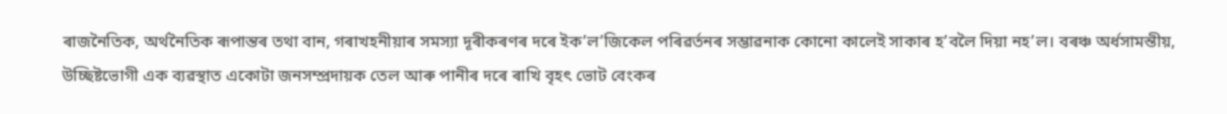ৰাজনৈতিক, অৰ্থনৈতিক ৰূপান্তৰ তথা বান, গৰাখহনীয়াৰ সমস্যা দূৰীকৰণৰ দৰে ইকʼলʼজিকেল পৰিৱৰ্তনৰ সম্ভাৱনাক কোনো কালেই সাকাৰ হʼবলৈ দিয়া নহʼল। বৰঞ্চ অৰ্ধসামন্তীয়, উচ্ছিষ্টভোগী এক ব্যৱস্থাত একোটা জনসম্প্ৰদায়ক তেল আৰু পানীৰ দৰে ৰাখি বৃহৎ ভোট বেংকৰ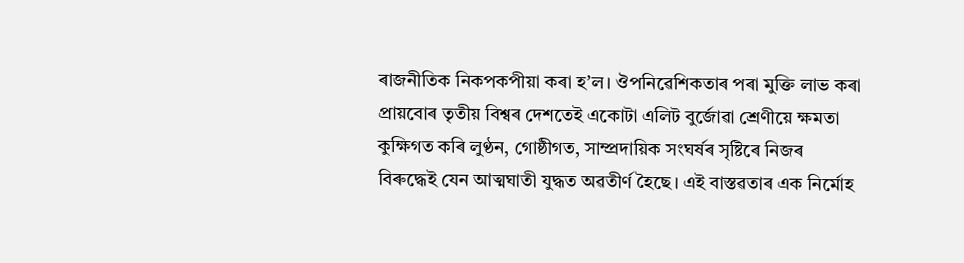ৰাজনীতিক নিকপকপীয়া কৰা হʼল। ঔপনিৱেশিকতাৰ পৰা মুক্তি লাভ কৰা প্ৰায়বোৰ তৃতীয় বিশ্বৰ দেশতেই একোটা এলিট বুৰ্জোৱা শ্ৰেণীয়ে ক্ষমতা কুক্ষিগত কৰি লুণ্ঠন, গোষ্ঠীগত, সাম্প্ৰদায়িক সংঘৰ্ষৰ সৃষ্টিৰে নিজৰ বিৰুদ্ধেই যেন আত্মঘাতী যুদ্ধত অৱতীৰ্ণ হৈছে। এই বাস্তৱতাৰ এক নিৰ্মোহ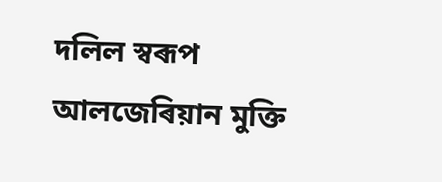দলিল স্বৰূপ আলজেৰিয়ান মুক্তি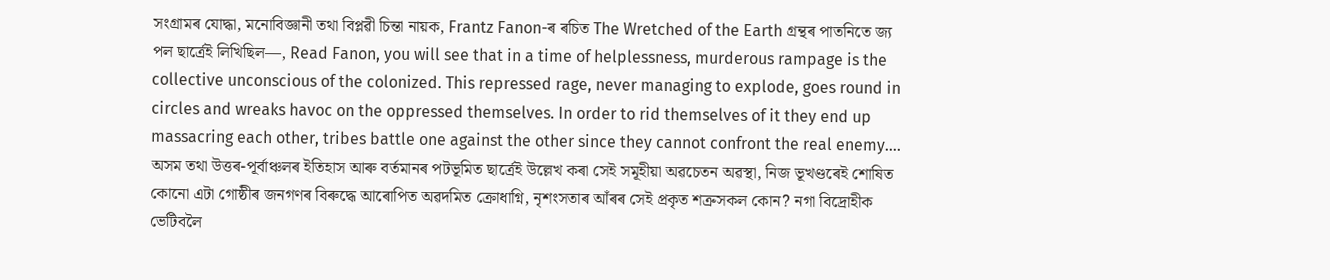সংগ্ৰামৰ যোদ্ধা, মনোবিজ্ঞানী তথা বিপ্লৱী চিন্তা নায়ক, Frantz Fanon-ৰ ৰচিত The Wretched of the Earth গ্ৰন্থৰ পাতনিতে জ্য পল ছাৰ্ত্ৰেই লিখিছিল—, Read Fanon, you will see that in a time of helplessness, murderous rampage is the collective unconscious of the colonized. This repressed rage, never managing to explode, goes round in circles and wreaks havoc on the oppressed themselves. In order to rid themselves of it they end up massacring each other, tribes battle one against the other since they cannot confront the real enemy….
অসম তথা উত্তৰ-পূৰ্বাঞ্চলৰ ইতিহাস আৰু বৰ্তমানৰ পটভূমিত ছাৰ্ত্ৰেই উল্লেখ কৰা সেই সমূহীয়া অৱচেতন অৱস্থা, নিজ ভূখণ্ডৰেই শোষিত কোনো এটা গোষ্ঠীৰ জনগণৰ বিৰুদ্ধে আৰোপিত অৱদমিত ক্ৰোধাগ্নি, নৃশংসতাৰ আঁৰৰ সেই প্ৰকৃত শত্ৰুসকল কোন? নগা বিদ্ৰোহীক ভেটিবলৈ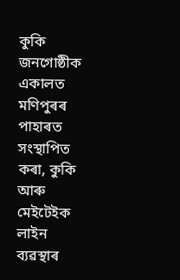কুকি জনগোষ্ঠীক একালত মণিপুৰৰ পাহাৰত সংস্থাপিত কৰা, কুকি আৰু মেইটেইক লাইন ব্যৱস্থাৰ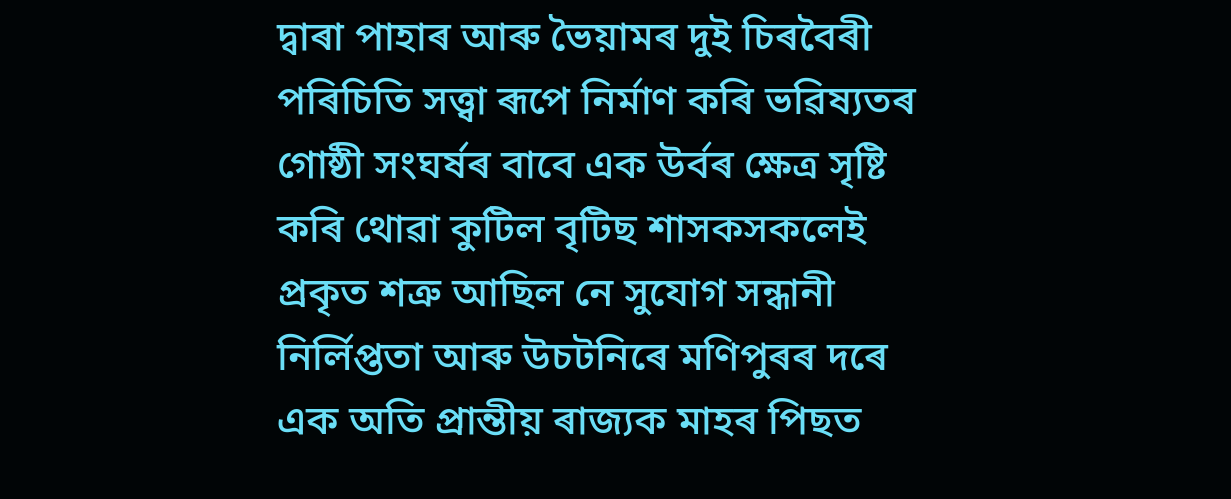দ্বাৰা পাহাৰ আৰু ভৈয়ামৰ দুই চিৰবৈৰী পৰিচিতি সত্ত্বা ৰূপে নিৰ্মাণ কৰি ভৱিষ্যতৰ গোষ্ঠী সংঘৰ্ষৰ বাবে এক উৰ্বৰ ক্ষেত্ৰ সৃষ্টি কৰি থোৱা কুটিল বৃটিছ শাসকসকলেই প্ৰকৃত শত্ৰু আছিল নে সুযোগ সন্ধানী নিৰ্লিপ্ততা আৰু উচটনিৰে মণিপুৰৰ দৰে এক অতি প্ৰান্তীয় ৰাজ্যক মাহৰ পিছত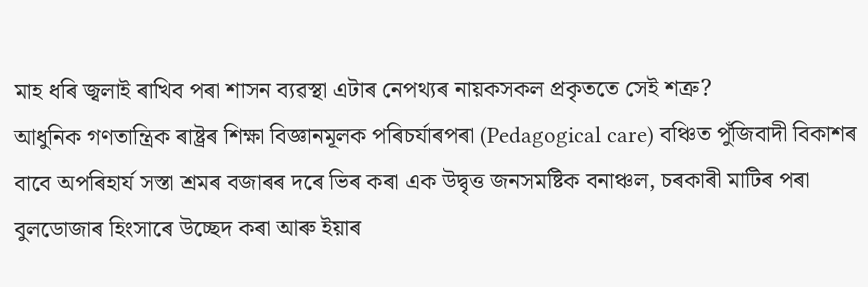মাহ ধৰি জ্বলাই ৰাখিব পৰা শাসন ব্যৱস্থা এটাৰ নেপথ্যৰ নায়কসকল প্ৰকৃততে সেই শত্ৰু?
আধুনিক গণতান্ত্ৰিক ৰাষ্ট্ৰৰ শিক্ষা বিজ্ঞানমূলক পৰিচৰ্যাৰপৰা (Pedagogical care) বঞ্চিত পুঁজিবাদী বিকাশৰ বাবে অপৰিহাৰ্য সস্তা শ্ৰমৰ বজাৰৰ দৰে ভিৰ কৰা এক উদ্বৃত্ত জনসমষ্টিক বনাঞ্চল, চৰকাৰী মাটিৰ পৰা বুলডোজাৰ হিংসাৰে উচ্ছেদ কৰা আৰু ইয়াৰ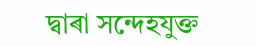দ্বাৰা সন্দেহযুক্ত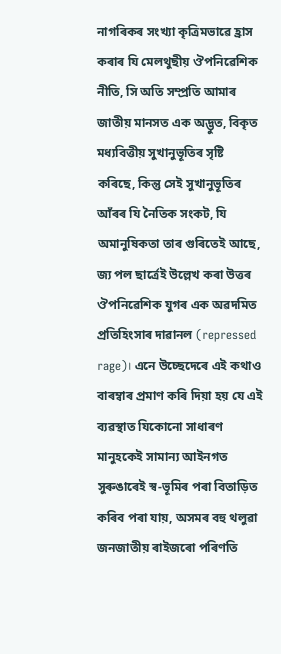নাগৰিকৰ সংখ্যা কৃত্ৰিমভাৱে হ্ৰাস কৰাৰ যি মেলথুছীয় ঔপনিৱেশিক নীতি, সি অতি সম্প্ৰতি আমাৰ জাতীয় মানসত এক অদ্ভুত, বিকৃত মধ্যবিত্তীয় সুখানুভূতিৰ সৃষ্টি কৰিছে, কিন্তু সেই সুখানুভূতিৰ আঁৰৰ যি নৈতিক সংকট, যি অমানুষিকতা তাৰ গুৰিতেই আছে, জ্য পল ছাৰ্ত্ৰেই উল্লেখ কৰা উত্তৰ ঔপনিৱেশিক যুগৰ এক অৱদমিত প্ৰতিহিংসাৰ দাৱানল (repressed rage)। এনে উচ্ছেদেৰে এই কথাও বাৰম্বাৰ প্ৰমাণ কৰি দিয়া হয় যে এই ব্যৱস্থাত যিকোনো সাধাৰণ মানুহকেই সামান্য আইনগত সুৰুঙাৰেই স্ব-ভূমিৰ পৰা বিতাড়িত কৰিব পৰা যায়, অসমৰ বহু থলুৱা জনজাতীয় ৰাইজৰো পৰিণতি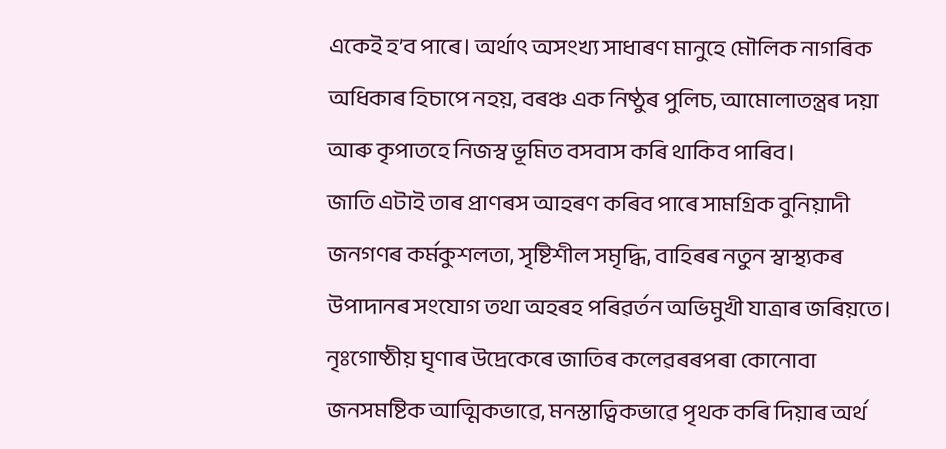একেই হ’ব পাৰে। অৰ্থাৎ অসংখ্য সাধাৰণ মানুহে মৌলিক নাগৰিক অধিকাৰ হিচাপে নহয়, বৰঞ্চ এক নিষ্ঠুৰ পুলিচ, আমোলাতন্ত্ৰৰ দয়া আৰু কৃপাতহে নিজস্ব ভূমিত বসবাস কৰি থাকিব পাৰিব।
জাতি এটাই তাৰ প্ৰাণৰস আহৰণ কৰিব পাৰে সামগ্ৰিক বুনিয়াদী জনগণৰ কৰ্মকুশলতা, সৃষ্টিশীল সমৃদ্ধি, বাহিৰৰ নতুন স্বাস্থ্যকৰ উপাদানৰ সংযোগ তথা অহৰহ পৰিৱৰ্তন অভিমুখী যাত্ৰাৰ জৰিয়তে। নৃঃগোষ্ঠীয় ঘৃণাৰ উদ্ৰেকেৰে জাতিৰ কলেৱৰৰপৰা কোনোবা জনসমষ্টিক আত্মিকভাৱে, মনস্তাত্বিকভাৱে পৃথক কৰি দিয়াৰ অৰ্থ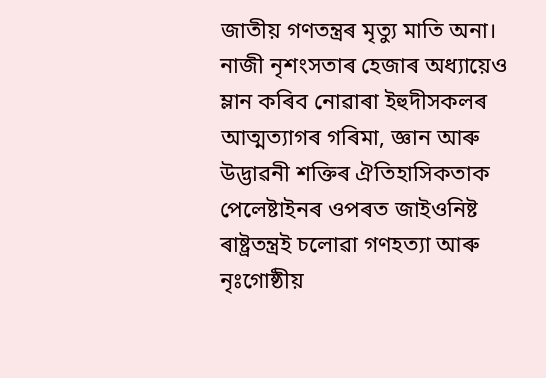জাতীয় গণতন্ত্ৰৰ মৃত্যু মাতি অনা। নাজী নৃশংসতাৰ হেজাৰ অধ্যায়েও ম্লান কৰিব নোৱাৰা ইহুদীসকলৰ আত্মত্যাগৰ গৰিমা, জ্ঞান আৰু উদ্ভাৱনী শক্তিৰ ঐতিহাসিকতাক পেলেষ্টাইনৰ ওপৰত জাইওনিষ্ট ৰাষ্ট্ৰতন্ত্ৰই চলোৱা গণহত্যা আৰু নৃঃগোষ্ঠীয়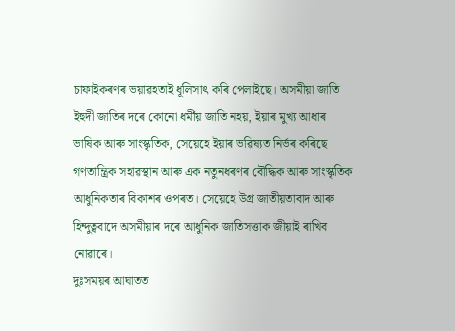চাফাইকৰণৰ ভয়াৱহতাই ধূলিসাৎ কৰি পেলাইছে। অসমীয়া জাতি ইহুদী জাতিৰ দৰে কোনো ধৰ্মীয় জাতি নহয়, ইয়াৰ মুখ্য আধাৰ ভাষিক আৰু সাংস্কৃতিক, সেয়েহে ইয়াৰ ভৱিষ্যত নিৰ্ভৰ কৰিছে গণতান্ত্ৰিক সহাৱস্থান আৰু এক নতুনধৰণৰ বৌদ্ধিক আৰু সাংস্কৃতিক আধুনিকতাৰ বিকাশৰ ওপৰত। সেয়েহে উগ্ৰ জাতীয়তাবাদ আৰু হিন্দুত্ববাদে অসমীয়াৰ দৰে আধুনিক জাতিসত্তাক জীয়াই ৰাখিব নোৱাৰে।
দুঃসময়ৰ আঘাতত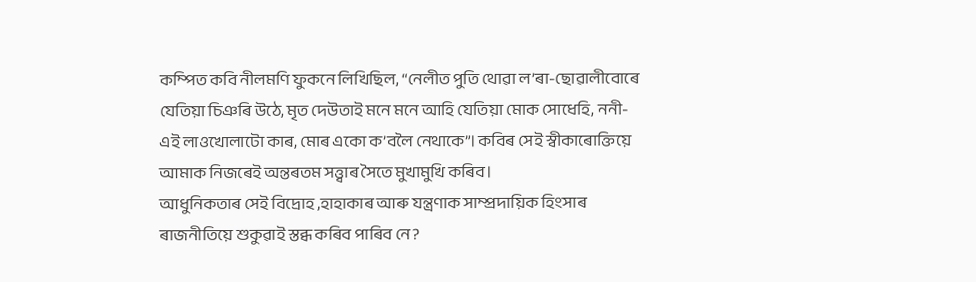কম্পিত কবি নীলমণি ফুকনে লিখিছিল, “নেলীত পুতি থোৱা ল’ৰা-ছোৱালীবোৰে যেতিয়া চিঞৰি উঠে, মৃত দেউতাই মনে মনে আহি যেতিয়া মোক সোধেহি, ননী-এই লাওখোলাটো কাৰ, মোৰ একো ক’বলৈ নেথাকে”। কবিৰ সেই স্বীকাৰোক্তিয়ে আমাক নিজৰেই অন্তৰতম সত্ত্বাৰ সৈতে মুখামুখি কৰিব।
আধুনিকতাৰ সেই বিদ্ৰোহ ,হাহাকাৰ আৰু যন্ত্ৰণাক সাম্প্ৰদায়িক হিংসাৰ ৰাজনীতিয়ে শুকুৱাই স্তব্ধ কৰিব পাৰিব নে?